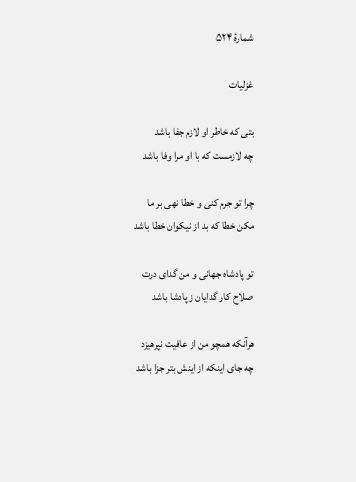شمارهٔ ۵۲۴

غزلیات

بتی که خاطر او لازم جفا باشد
چه لازمست که با او مرا وفا باشد

چرا تو جرم کنی و خطا نهی بر ما
مکن خطا که بد از نیکوان خطا باشد

تو پادشاه جهانی و من گدای درت
صلاح کار گدایان ز پادشا باشد

هرآنکه همچو من از عافیت نپرهیزد
چه جای اینکه از اینش بتر جزا باشد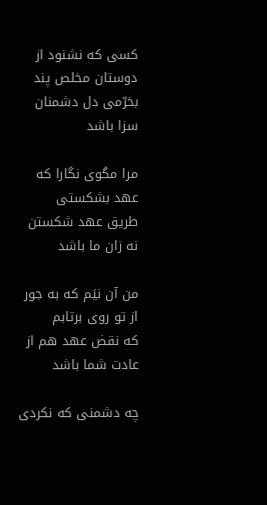کسی که نشنود از دوستان مخلص پند
بخرّمی دل دشمنان سزا باشد

مرا مگوی نگارا که عهد بشکستی
طریق عهد شکستن نه زان ما باشد

من آن نیَم که به جور از تو روی برتابم
که نقض عهد هم از عادت شما باشد

چه دشمنی که نکردی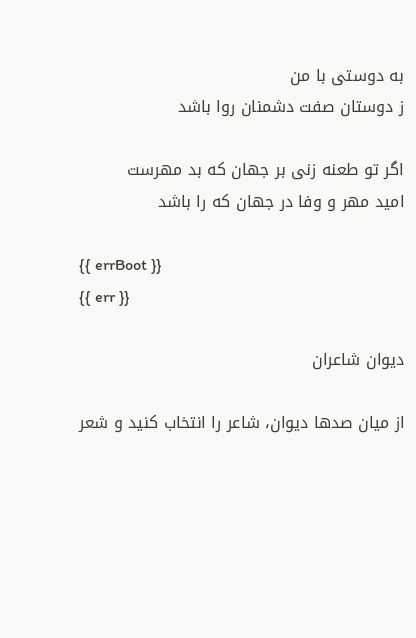به دوستی با من
ز دوستان صفت دشمنان روا باشد

اگر تو طعنه زنی بر جهان که بد مهرست
امید مهر و وفا در جهان که را باشد

{{ errBoot }}
{{ err }}

دیوان شاعران

از میان صدها دیوان، شاعر را انتخاب کنید و شعر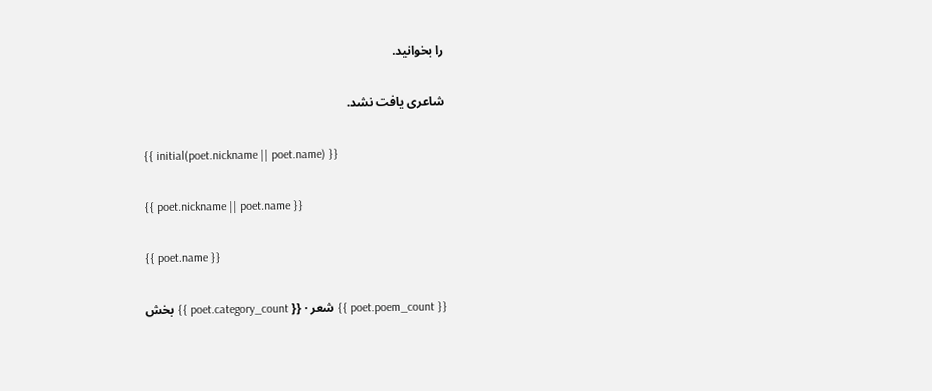را بخوانید.

شاعری یافت نشد.

{{ initial(poet.nickname || poet.name) }}

{{ poet.nickname || poet.name }}

{{ poet.name }}

{{ poet.poem_count }} شعر · {{ poet.category_count }} بخش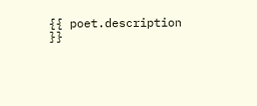{{ poet.description }}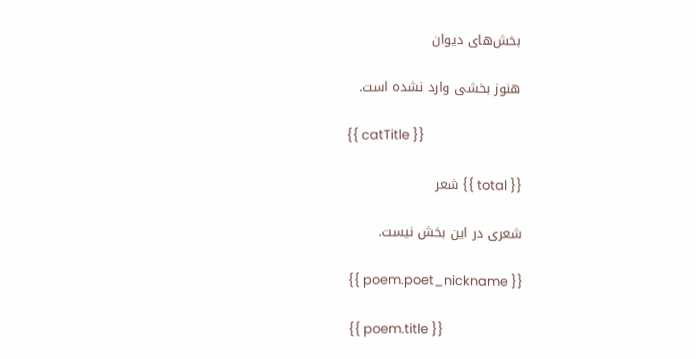بخش‌های دیوان

هنوز بخشی وارد نشده است.

{{ catTitle }}

{{ total }} شعر

شعری در این بخش نیست.

{{ poem.poet_nickname }}

{{ poem.title }}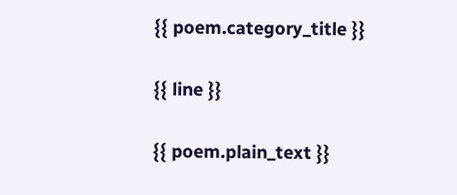{{ poem.category_title }}

{{ line }}

{{ poem.plain_text }}